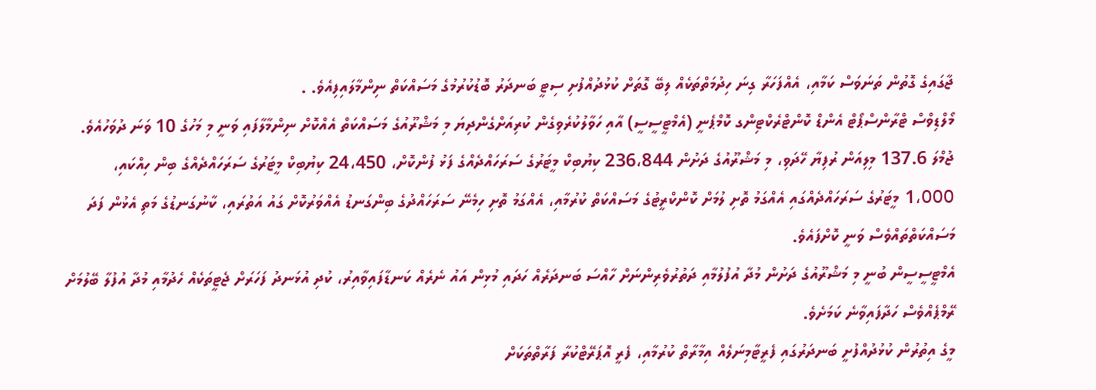ޖާގައިގެ ގޮތުން ތަނަވަސް ކަމާއި، އެއްފަހަރާ ގިނަ ހިދުމަތްތަކެއް ލިބޭ ގޮތަށް ކުޅުދުއްފުށި ސިޓީ ބަނދަރު ބޮޑުކުރުމުގެ މަސައްކަތް ނިންމާލައިފިއެވެ. .
މޯލްޑިވްސް ޓްރާންސްޕޯޓް އެންޑް ކޮންޓްރެކްޓިންގ ކޮމްޕެނީ (އެމްޓީސީސީ) އާއި ހަވާލުކުރެވިގެން ކުރިއަށްގެންދިޔަ މި މަޝްރޫއުގެ މަސައްކަތް އެއްކޮށް ނިންމާލާފައި ވަނީ މި މަހުގެ 10 ވަނަ ދުވަހުއެވެ.
ޖުމްލަ 137.6 މިލިއަން ރުފިޔާ ހޭދަވި، މި މަޝްރޫއުގެ ދަށުން 236،844 ކިޔުބިކް މީޓަރުގެ ސަރަހައްދެއްގެ ފަޅު ފުންކޮށް، 24،450 ކިޔުބިކް މީޓަރުގެ ސަރަހައްދެއްގެ ބިން ހިއްކައި، 1،000 މީޓަރުގެ ސަރަހައްދެއްގައި އެއްގަމު ތޮށި ލުމަށް ކޮންކްރީޓުގެ މަސައްކަތް ކުރުމާއި، އެއްގަމު ތޮށި ހިމެނޭ ސަރަހައްދުގެ ބިންގަނޑު އެއްވަރުކޮށް ގައު އަތުރައި، ކާނުގަނޑުގެ މަތި އެޅުން ފަދަ މަސައްކަތްތައްވެސް ވަނީ ކޮށްފައެވެ.
އެމްޓީސީސީން ބުނީ މި މަޝްރޫއުގެ ދަށުން މުދާ އުފުލުމާއި ދަތުރުވެރިންނަށް ހާއްސަ ބަނދަރެއް ހަދައި މުޅިން އައު ނެރެއް ކަނޑާފައިވާއިރު، ކުދި އުޅަނދު ފަހަރަށް ޖެޓީތަކެއް ހެދުމާއި މުދާ އުފުލާ ބޭލުމަށް ރޭމްޕެއްވެސް ހަދާފައިވާނެ ކަމަށެވެ.
މީގެ އިތުރުން ކުޅުދުއްފުށީ ބަނދަރުގައި ފެރީޓާމިނަލެއް އިމާރާތް ކުރުމާއި، ފެރީ އޮޕަރޭޓްކުރާ ފަރާތްތަކަށް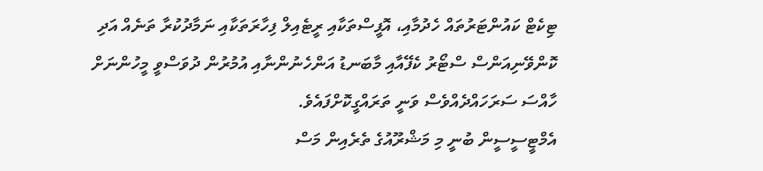ޓިކެޓް ކައުންޓަރުތައް ހެދުމާއި، އޮފީސްތަކާއި ރީޓެއިލް ފިހާރަތަކާއި ނަމާދުކުރާ ތަނެއް އަދި ކޮންވޭނިއަންސް ސްޓޯރު ކެފޭއާއި މާބަނޑު އަންހެނުންނާއި އުމުރުން ދުވަސްވީ މީހުންނަށް ހާއްސަ ސަރަހައްދެއްވެސް ވަނީ ތަރައްގީކޮށްފައެވެ.
އެމްޓީސީސީން ބުނީ މި މަޝްރޫއުގެ ތެރެއިން މަސް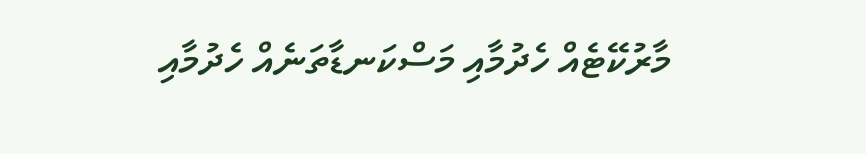މާރުކޭޓެއް ހެދުމާއި މަސްކަނޑާތަނެއް ހެދުމާއި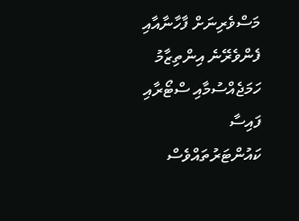މަސްވެރިނަށް ފާހާނާއާއި ފެންވެރޭނެ އިންތިޒާމު ހަމަޖެއްސުމާއި ސްޓޯރާއި ފައިސާ ކައުންޓަރުތައްވެސް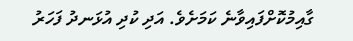ގާއިމުކޮށްފައިވާނެ ކަމަށެވެ. އަދި ކުދި އުޅަނދު ފަހަރު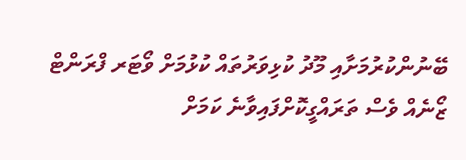ބޭނުންކުރުމަށާއި މޫދު ކުޅިވަރުތައް ކުޅުމަށް ވޯޓަރ ފްރަންޓް ޒޯނެއް ވެސް ތަރައްގީކޮށްފައިވާނެ ކަމަށް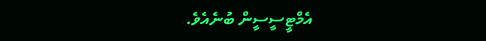އެމްޓީސީސީން ބުނެއެވެ.